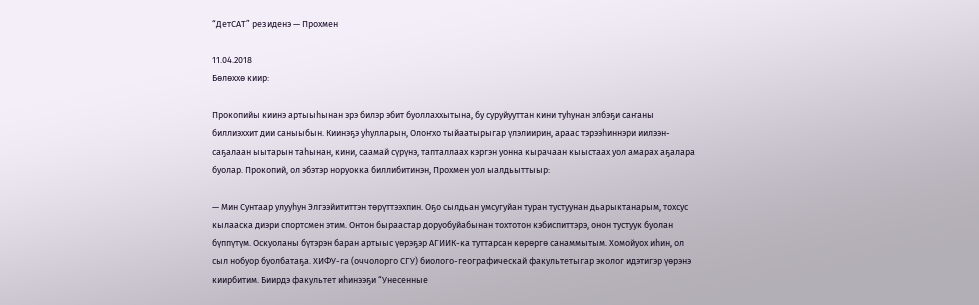“ДетСАТ” резиденэ — Прохмен

11.04.2018
Бөлөххө киир:

Прокопийы киинэ артыыһынан эрэ билэр эбит буоллаххытына, бу суруйууттан кини туһунан элбэҕи саҥаны биллиэххит дии саныыбын. Киинэҕэ уһулларын, Олоҥхо тыйаатырыгар үлэлиирин, араас тэрээһиннэри иилээн-саҕалаан ыытарын таһынан, кини, саамай сүрүнэ, тапталлаах кэргэн уонна кырачаан кыыстаах уол амарах аҕалара буолар. Прокопий, ол эбэтэр норуокка биллибитинэн, Прохмен уол ыалдьыттыыр:

— Мин Сунтаар улууһун Элгээйититтэн төрүттээхпин. Оҕо сылдьан умсугуйан туран тустуунан дьарыктанарым, тохсус кылааска диэри спортсмен этим. Онтон быраастар доруобуйабынан тохтотон кэбиспиттэрэ, онон тустуук буолан бүппүтүм. Оскуоланы бүтэрэн баран артыыс үөрэҕэр АГИИК-ка туттарсан көрөргө санаммытым. Хомойуох иһин, ол сыл нобуор буолбатаҕа. ХИФУ-га (оччолорго СГУ) биолого-географическай факультетыгар эколог идэтигэр үөрэнэ киирбитим. Биирдэ факультет иһинээҕи “Унесенные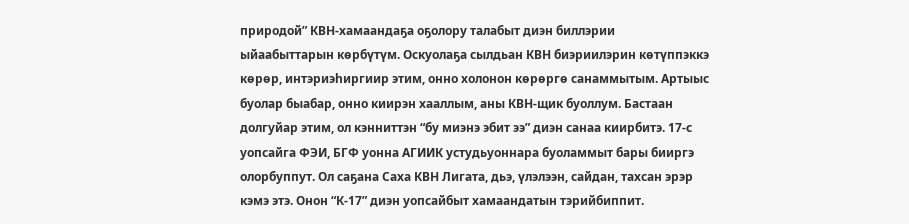природой” КВН-хамаандаҕа оҕолору талабыт диэн биллэрии ыйаабыттарын көрбүтүм. Оскуолаҕа сылдьан КВН биэриилэрин көтүппэккэ көрөр, интэриэһиргиир этим, онно холонон көрөргө санаммытым. Артыыс буолар быабар, онно киирэн хааллым, аны КВН-щик буоллум. Бастаан долгуйар этим, ол кэнниттэн “бу миэнэ эбит ээ” диэн санаа киирбитэ. 17-с уопсайга ФЭИ, БГФ уонна АГИИК устудьуоннара буоламмыт бары бииргэ олорбуппут. Ол саҕана Саха КВН Лигата, дьэ, үлэлээн, сайдан, тахсан эрэр кэмэ этэ. Онон “К-17” диэн уопсайбыт хамаандатын тэрийбиппит.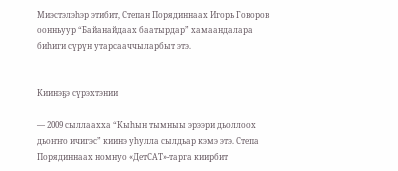Миэстэлэһэр этибит, Степан Порядиннаах Игорь Говоров оонньуур “Байанайдаах баатырдар” хамаандалара биһиги сүрүн утарсааччыларбыт этэ.


Киинэҕэ сүрэхтэнии

— 2009 сыллаахха “Кыһын тымныы эрээри дьоллоох дьоҥҥо ичигэс” киинэ уһулла сылдьар кэмэ этэ. Степа Порядиннаах номнуо «ДетСАТ»-тарга киирбит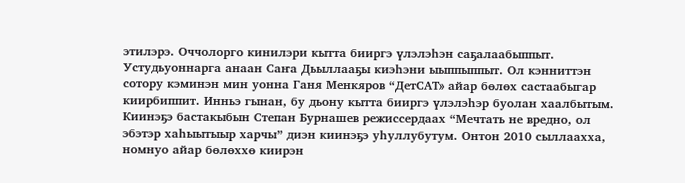этилэрэ. Оччолорго кинилэри кытта бииргэ үлэлэһэн саҕалаабыппыт. Устудьуоннарга анаан Саҥа Дьыллааҕы киэһэни ыыппыппыт. Ол кэнниттэн сотору кэминэн мин уонна Ганя Менкяров “ДетСАТ» айар бөлөх састаабыгар киирбиппит. Инньэ гынан, бу дьону кытта бииргэ үлэлэһэр буолан хаалбытым. Киинэҕэ бастакыбын Степан Бурнашев режиссердаах “Мечтать не вредно, ол эбэтэр хаһыытыыр харчы” диэн киинэҕэ уһуллубутум. Онтон 2010 сыллаахха, номнуо айар бөлөххө киирэн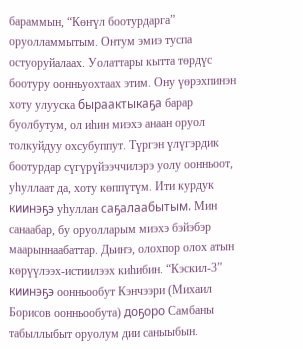бараммын, “Көҥүл боотурдарга” оруолламмытым. Онтум эмиэ туспа остуоруйалаах. Уолаттары кытта төрдүс боотуру оонньуохтаах этим. Ону үөрэхпинэн хоту улууска быраактыкаҕа барар буолбутум, ол иһин миэхэ анаан оруол толкуйдуу охсубуппут. Түргэн үлүгэрдик боотурдар сүгүрүйээччилэрэ уолу оонньоот, уһуллаат да, хоту көппүтүм. Ити курдук киинэҕэ уһуллан саҕалаабытым. Мин санаабар, бу оруолларым миэхэ бэйэбэр маарыннаабаттар. Дьиҥэ, олохпор олох атын көрүүлээх-истиилээх киһибин. “Кэскил-3” киинэҕэ оонньообут Кэнчээри (Михаил Борисов оонньообута) доҕоро Самбаны табыллыбыт оруолум дии саныыбын.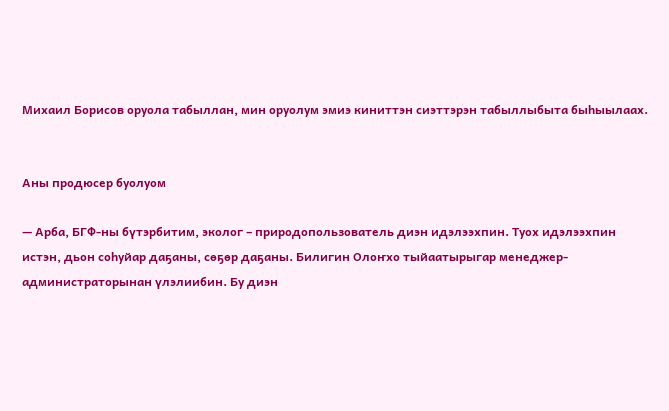Михаил Борисов оруола табыллан, мин оруолум эмиэ киниттэн сиэттэрэн табыллыбыта быһыылаах.


Аны продюсер буолуом

— Арба, БГФ-ны бүтэрбитим, эколог – природопользователь диэн идэлээхпин. Туох идэлээхпин истэн, дьон соһуйар даҕаны, сөҕөр даҕаны. Билигин Олоҥхо тыйаатырыгар менеджер-администраторынан үлэлиибин. Бу диэн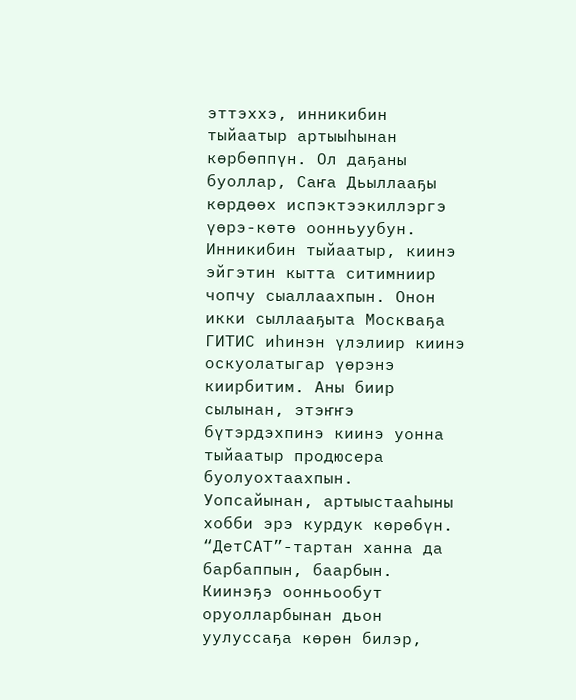эттэххэ, инникибин тыйаатыр артыыһынан көрбөппүн. Ол даҕаны буоллар, Саҥа Дьыллааҕы көрдөөх испэктээкиллэргэ үөрэ-көтө оонньуубун. Инникибин тыйаатыр, киинэ эйгэтин кытта ситимниир чопчу сыаллаахпын. Онон икки сыллааҕыта Москваҕа ГИТИС иһинэн үлэлиир киинэ оскуолатыгар үөрэнэ киирбитим. Аны биир сылынан, этэҥҥэ бүтэрдэхпинэ киинэ уонна тыйаатыр продюсера буолуохтаахпын. Уопсайынан, артыыстааһыны хобби эрэ курдук көрөбүн. “ДетСАТ”-тартан ханна да барбаппын, баарбын. Киинэҕэ оонньообут оруолларбынан дьон уулуссаҕа көрөн билэр,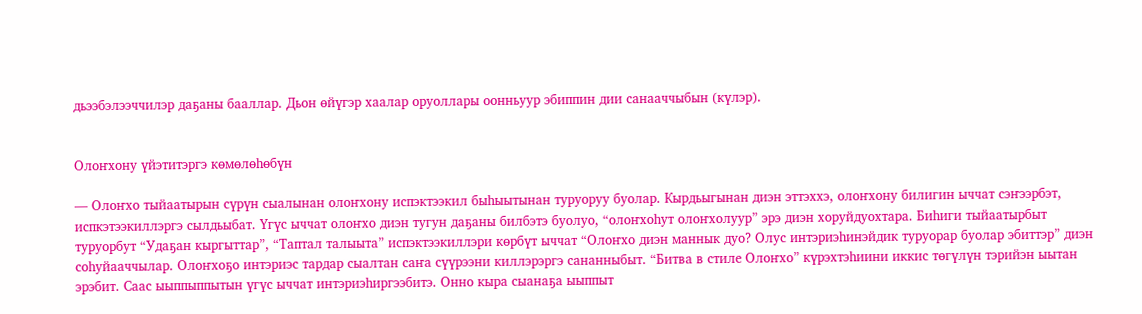дьээбэлээччилэр даҕаны бааллар. Дьон өйүгэр хаалар оруоллары оонньуур эбиппин дии санааччыбын (күлэр).


Олоҥхону үйэтитэргэ көмөлөһөбүн

— Олоҥхо тыйаатырын сүрүн сыалынан олоҥхону испэктээкил быһыытынан туруоруу буолар. Кырдьыгынан диэн эттэххэ, олоҥхону билигин ыччат сэҥээрбэт, испкэтээкиллэргэ сылдьыбат. Үгүс ыччат олоҥхо диэн тугун даҕаны билбэтэ буолуо, “олоҥхоһут олоҥхолуур” эрэ диэн хоруйдуохтара. Биһиги тыйаатырбыт туруорбут “Удаҕан кыргыттар”, “Таптал талыыта” испэктээкиллэри көрбүт ыччат “Олоҥхо диэн маннык дуо? Олус интэриэһинэйдик туруорар буолар эбиттэр” диэн соһуйааччылар. Олоҥхоҕо интэриэс тардар сыалтан саҥа сүүрээни киллэрэргэ сананныбыт. “Битва в стиле Олоҥхо” күрэхтэһиини иккис төгүлүн тэрийэн ыытан эрэбит. Саас ыыппыппытын үгүс ыччат интэриэһиргээбитэ. Онно кыра сыанаҕа ыыппыт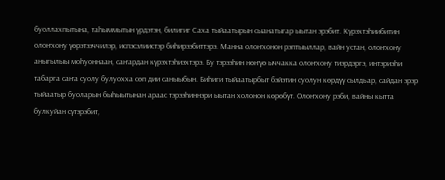буоллахпытына, таһыммытын үрдэтэн, билигиг Саха тыйаатырын сыанатыгар ыытан эрэбит. Күрэхтэһиибитин олоҥхону үөрэтээччилэр, испэсэлиистэр биһирээбиттэрэ. Манна олоҥхонон рэптыыллар, вайн устан, олоҥхону аныгылыы моһуоннаан, саҥардан күрэхтэһиэхтэрэ. Бу тэрээһин нөҥүө ыччакка олоҥхону тиэрдэргэ, интэриэһи табарга саҥа суолу булуохха сөп дии саныыбын. Биһиги тыйаатырбыт бэйэтин суолун көрдүү сылдьар, сайдан эрэр тыйаатыр буоларын быһыытынан араас тэрээһиннэри ыытан холонон көрөбүт. Олоҥхону рэби, вайны кытта булкуйан сүтэрэбит,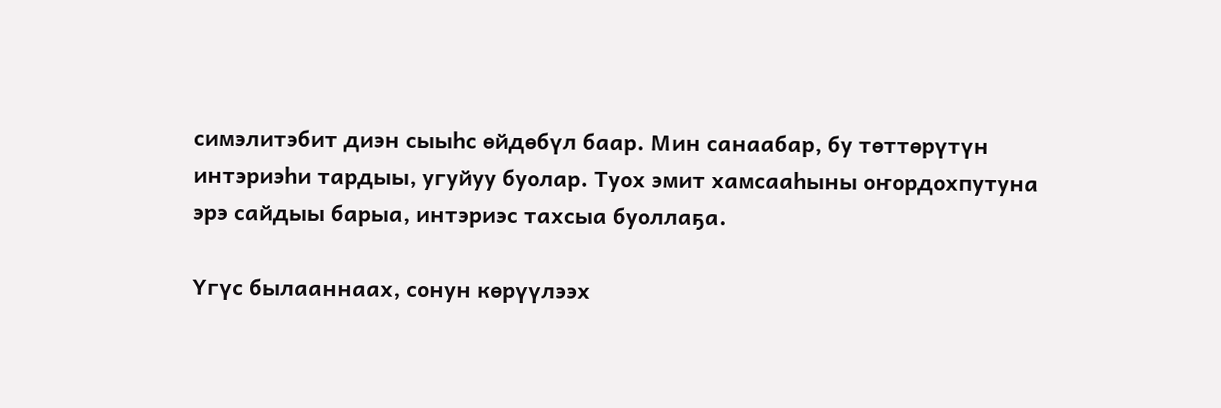симэлитэбит диэн сыыһс өйдөбүл баар. Мин санаабар, бу төттөрүтүн интэриэһи тардыы, угуйуу буолар. Туох эмит хамсааһыны оҥордохпутуна эрэ сайдыы барыа, интэриэс тахсыа буоллаҕа.

Үгүс былааннаах, сонун көрүүлээх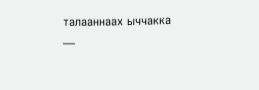талааннаах ыччакка —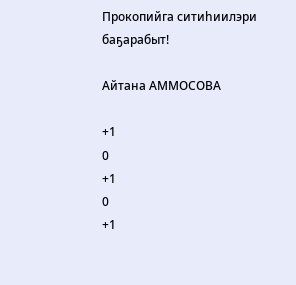Прокопийга ситиһиилэри баҕарабыт!

Айтана АММОСОВА

+1
0
+1
0
+1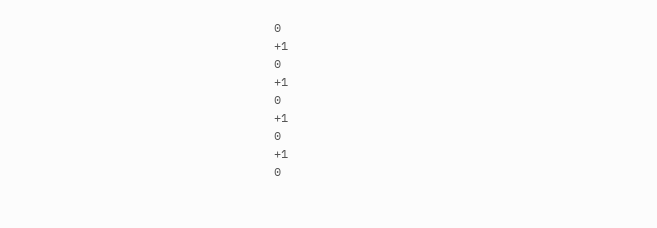0
+1
0
+1
0
+1
0
+1
0